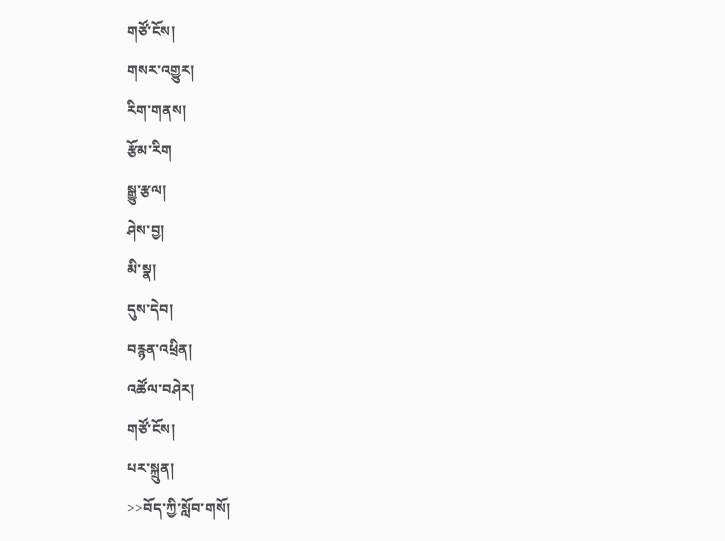གཙོ་ངོས།
གསར་འགྱུར།
རིག་གནས།
རྩོམ་རིག
སྒྱུ་རྩལ།
ཤེས་བྱ།
མི་སྣ།
དུས་དེབ།
བརྙན་འཕྲིན།
འཚོལ་བཤེར།
གཙོ་ངོས།
པར་སྐྲུན།
>>བོད་ཀྱི་སློབ་གསོ།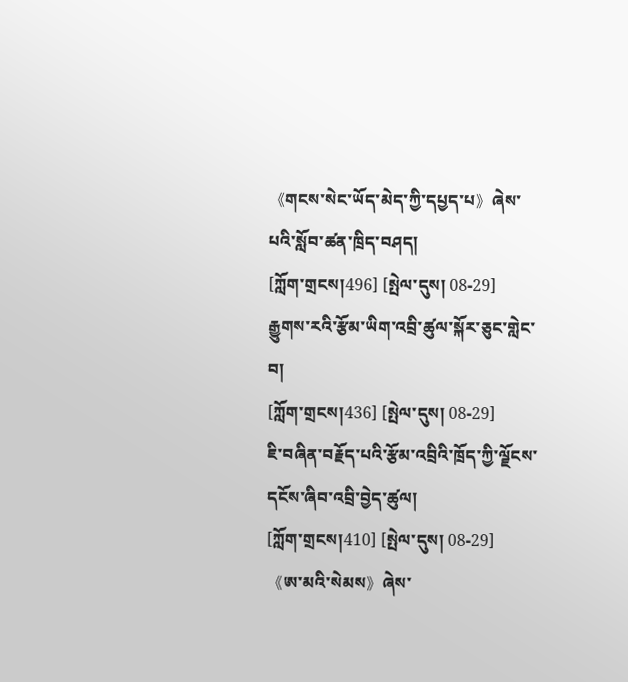《གངས་སེང་ཡོད་མེད་ཀྱི་དཔྱད་པ》ཞེས་པའི་སློབ་ཚན་ཁྲིད་བཤད།
[ཀློག་གྲངས།496] [སྤེལ་དུས། 08-29]
རྒྱུགས་རའི་རྩོམ་ཡིག་འབྲི་ཚུལ་སྐོར་ཅུང་གླེང་བ།
[ཀློག་གྲངས།436] [སྤེལ་དུས། 08-29]
ཇི་བཞིན་བརྗོད་པའི་རྩོམ་འབྲིའི་ཁྲོད་ཀྱི་ལྗོངས་དངོས་ཞིབ་འབྲི་བྱེད་ཚུལ།
[ཀློག་གྲངས།410] [སྤེལ་དུས། 08-29]
《ཨ་མའི་སེམས》ཞེས་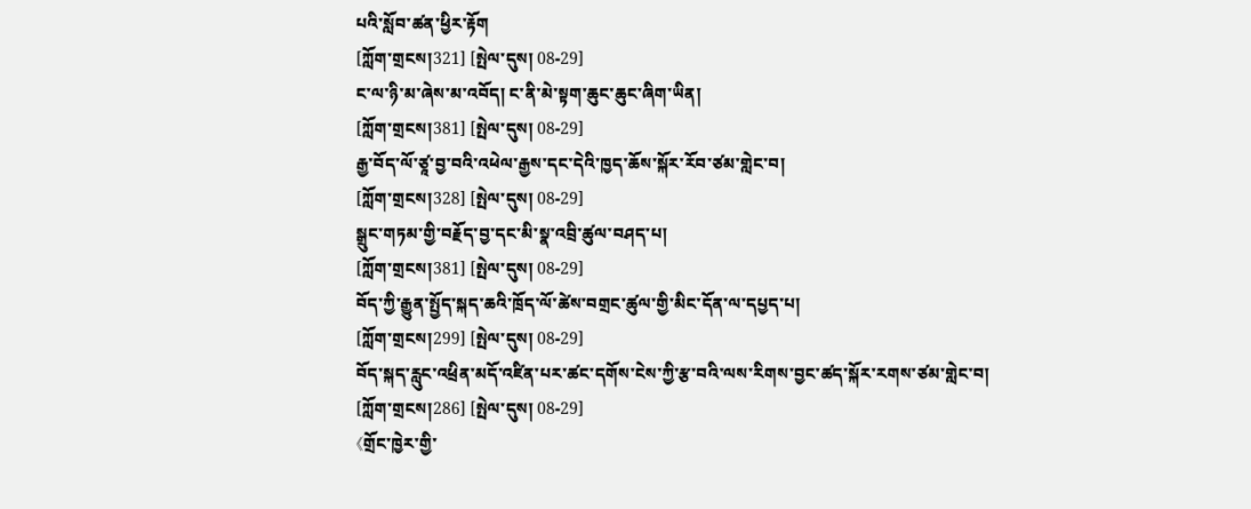པའི་སློབ་ཚན་ཕྱིར་རྟོག
[ཀློག་གྲངས།321] [སྤེལ་དུས། 08-29]
ང་ལ་ཉི་མ་ཞེས་མ་འབོད། ང་ནི་མེ་སྟག་ཆུང་ཆུང་ཞིག་ཡིན།
[ཀློག་གྲངས།381] [སྤེལ་དུས། 08-29]
རྒྱ་བོད་ལོ་ཙཱ་བྱ་བའི་འཕེལ་རྒྱས་དང་དེའི་ཁྱད་ཆོས་སྐོར་རོབ་ཙམ་གླེང་བ།
[ཀློག་གྲངས།328] [སྤེལ་དུས། 08-29]
སྒྲུང་གཏམ་གྱི་བརྗོད་བྱ་དང་མི་སྣ་འབྲི་ཚུལ་བཤད་པ།
[ཀློག་གྲངས།381] [སྤེལ་དུས། 08-29]
བོད་ཀྱི་རྒྱུན་སྤྱོད་སྐད་ཆའི་ཁྲོད་ལོ་ཚེས་བགྲང་ཚུལ་གྱི་མིང་དོན་ལ་དཔྱད་པ།
[ཀློག་གྲངས།299] [སྤེལ་དུས། 08-29]
བོད་སྐད་རླུང་འཕྲིན་མདོ་འཛིན་པར་ཚང་དགོས་ངེས་ཀྱི་རྩ་བའི་ལས་རིགས་བྱང་ཚད་སྐོར་རགས་ཙམ་གླེང་བ།
[ཀློག་གྲངས།286] [སྤེལ་དུས། 08-29]
《གྲོང་ཁྱེར་གྱི་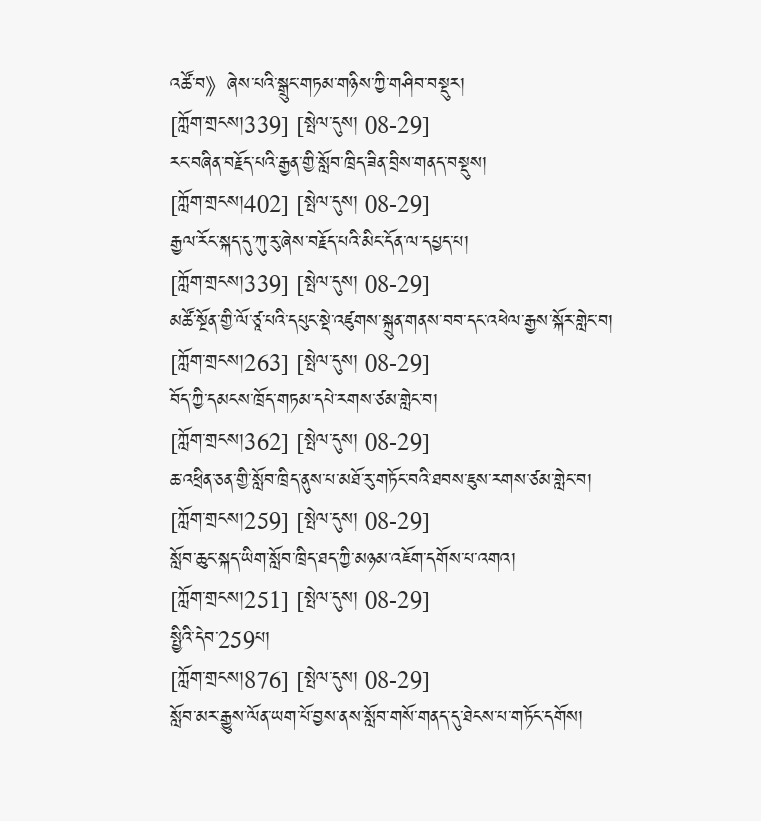འཚོ་བ》ཞེས་པའི་སྒྲུང་གཏམ་གཉིས་ཀྱི་གཤིབ་བསྡུར།
[ཀློག་གྲངས།339] [སྤེལ་དུས། 08-29]
རང་བཞིན་བརྗོད་པའི་རྒྱན་གྱི་སློབ་ཁྲིད་ཟིན་བྲིས་གནད་བསྡུས།
[ཀློག་གྲངས།402] [སྤེལ་དུས། 08-29]
རྒྱལ་རོང་སྐད་དུ་ཀུ་རུ་ཞེས་བརྗོད་པའི་མིང་དོན་ལ་དཔྱད་པ།
[ཀློག་གྲངས།339] [སྤེལ་དུས། 08-29]
མཚོ་སྔོན་གྱི་ལོ་ཙཱ་པའི་དཔུང་སྡེ་འཛུགས་སྐྲུན་གནས་བབ་དང་འཕེལ་རྒྱས་སྐོར་གླེང་བ།
[ཀློག་གྲངས།263] [སྤེལ་དུས། 08-29]
བོད་ཀྱི་དམངས་ཁྲོད་གཏམ་དཔེ་རགས་ཙམ་གླེང་བ།
[ཀློག་གྲངས།362] [སྤེལ་དུས། 08-29]
ཆ་འཕྲིན་ཅན་གྱི་སློབ་ཁྲིད་ནུས་པ་མཐོ་རུ་གཏོང་བའི་ཐབས་ཇུས་རགས་ཙམ་གླེང་བ།
[ཀློག་གྲངས།259] [སྤེལ་དུས། 08-29]
སློབ་ཆུང་སྐད་ཡིག་སློབ་ཁྲིད་ཐད་ཀྱི་མཉམ་འཇོག་དགོས་པ་འགའ།
[ཀློག་གྲངས།251] [སྤེལ་དུས། 08-29]
སྤྱིའི་དེབ་259པ།
[ཀློག་གྲངས།876] [སྤེལ་དུས། 08-29]
སློབ་མར་རྒྱུས་ལོན་ཡག་པོ་བྱས་ནས་སློབ་གསོ་གནད་དུ་ཐེངས་པ་གཏོང་དགོས།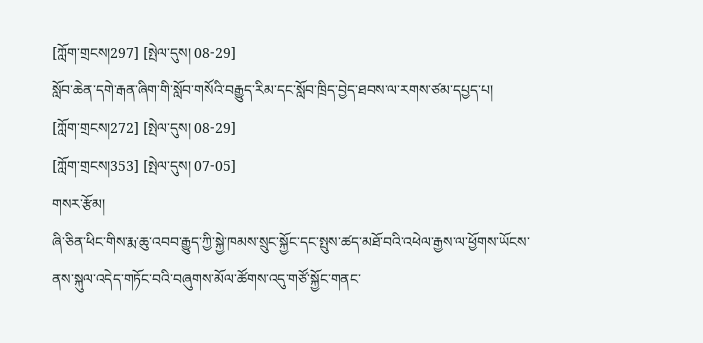[ཀློག་གྲངས།297] [སྤེལ་དུས། 08-29]
སློབ་ཆེན་དགེ་རྒན་ཞིག་གི་སློབ་གསོའི་བརྒྱུད་རིམ་དང་སློབ་ཁྲིད་བྱེད་ཐབས་ལ་རགས་ཙམ་དཔྱད་པ།
[ཀློག་གྲངས།272] [སྤེལ་དུས། 08-29]
[ཀློག་གྲངས།353] [སྤེལ་དུས། 07-05]
གསར་རྩོམ།
ཞི་ཅིན་ཕིང་གིས་རྨ་ཆུ་འབབ་རྒྱུད་ཀྱི་སྐྱེ་ཁམས་སྲུང་སྐྱོང་དང་སྤུས་ཚད་མཐོ་བའི་འཕེལ་རྒྱས་ལ་ཕྱོགས་ཡོངས་ནས་སྐུལ་འདེད་གཏོང་བའི་བཞུགས་མོལ་ཚོགས་འདུ་གཙོ་སྐྱོང་གནང་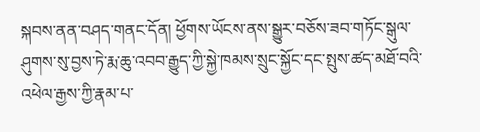སྐབས་ནན་བཤད་གནང་དོན། ཕྱོགས་ཡོངས་ནས་སྒྱུར་བཅོས་ཟབ་གཏོང་སྒུལ་ཤུགས་སུ་བྱས་ཏེ་རྨ་ཆུ་འབབ་རྒྱུད་ཀྱི་སྐྱེ་ཁམས་སྲུང་སྐྱོང་དང་སྤུས་ཚད་མཐོ་བའི་འཕེལ་རྒྱས་ཀྱི་རྣམ་པ་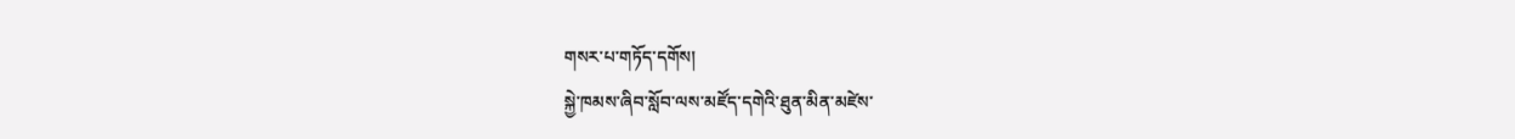གསར་པ་གཏོད་དགོས།
སྐྱེ་ཁམས་ཞིབ་སློབ་ལས་མཛོད་དགེའི་ཐུན་མིན་མཛེས་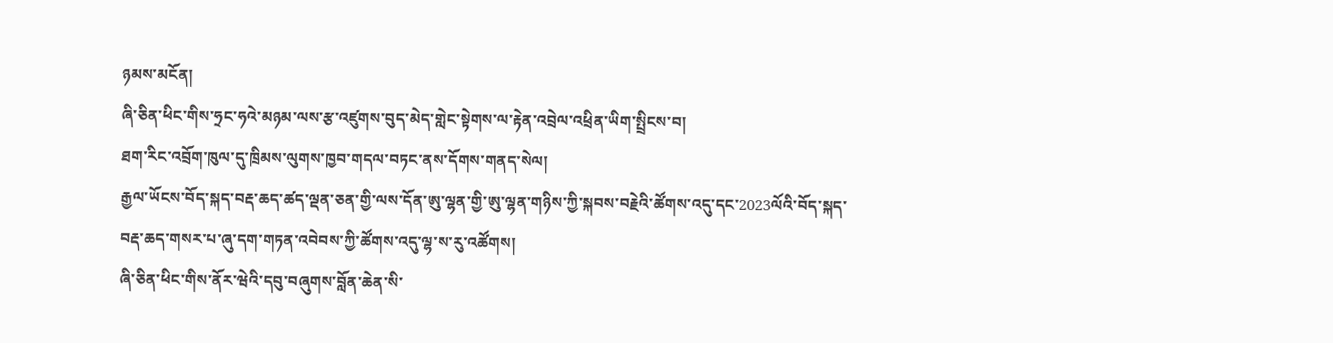ཉམས་མངོན།
ཞི་ཅིན་ཕིང་གིས་ཧྲང་ཧའེ་མཉམ་ལས་རྩ་འཛུགས་བུད་མེད་གླེང་སྟེགས་ལ་རྟེན་འབྲེལ་འཕྲིན་ཡིག་སྤྲིངས་བ།
ཐག་རིང་འབྲོག་ཁུལ་དུ་ཁྲིམས་ལུགས་ཁྱབ་གདལ་བཏང་ནས་དོགས་གནད་སེལ།
རྒྱལ་ཡོངས་བོད་སྐད་བརྡ་ཆད་ཚད་ལྡན་ཅན་གྱི་ལས་དོན་ཨུ་ལྷན་གྱི་ཨུ་ལྷན་གཉིས་ཀྱི་སྐབས་བརྗེའི་ཚོགས་འདུ་དང་2023ལོའི་བོད་སྐད་བརྡ་ཆད་གསར་པ་ཞུ་དག་གཏན་འབེབས་ཀྱི་ཚོགས་འདུ་ལྷ་ས་རུ་འཚོགས།
ཞི་ཅིན་ཕིང་གིས་ནོར་ཝེའི་དབུ་བཞུགས་བློན་ཆེན་སི་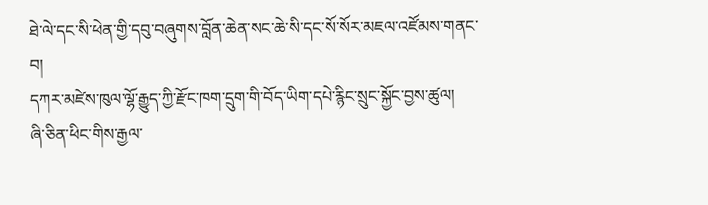ཐེ་ལེ་དང་སི་ཕེན་གྱི་དབུ་བཞུགས་བློན་ཆེན་སང་ཆེ་སི་དང་སོ་སོར་མཇལ་འཛོམས་གནང་བ།
དཀར་མཛེས་ཁུལ་ལྷོ་རྒྱུད་ཀྱི་རྫོང་ཁག་དྲུག་གི་བོད་ཡིག་དཔེ་རྙིང་སྲུང་སྐྱོང་བྱས་ཚུལ།
ཞི་ཅིན་ཕིང་གིས་རྒྱལ་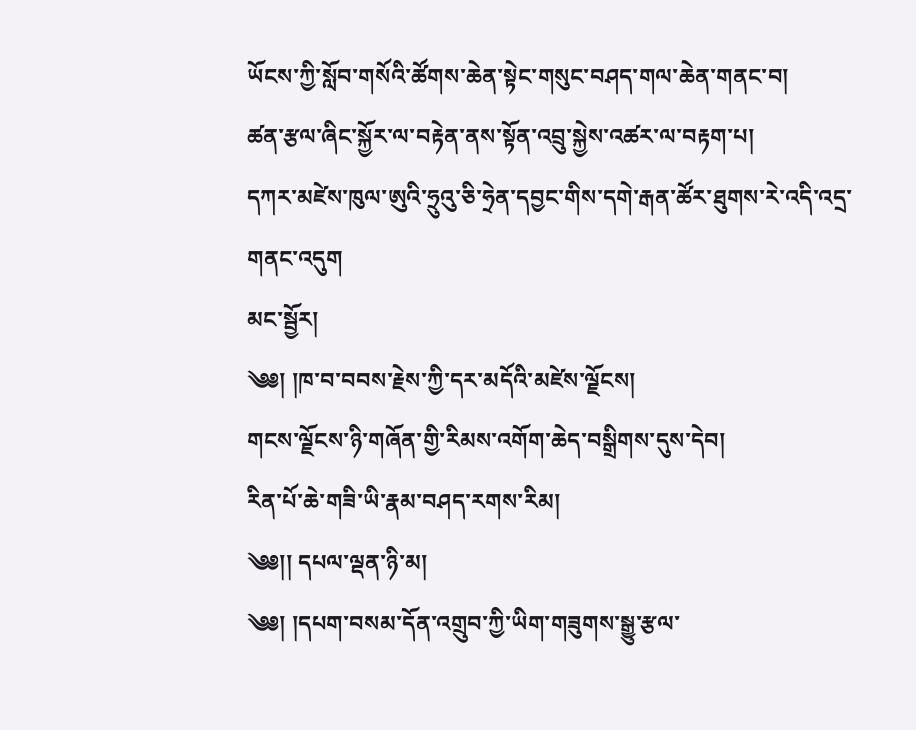ཡོངས་ཀྱི་སློབ་གསོའི་ཚོགས་ཆེན་སྟེང་གསུང་བཤད་གལ་ཆེན་གནང་བ།
ཚན་རྩལ་ཞིང་སྐྱོར་ལ་བརྟེན་ནས་སྟོན་འབྲུ་སྐྱེས་འཚར་ལ་བརྟག་པ།
དཀར་མཛེས་ཁུལ་ཨུའི་ཧྲུའུ་ཅི་ཧྲེན་དབྱང་གིས་དགེ་རྒན་ཚོར་ཐུགས་རེ་འདི་འདྲ་གནང་འདུག
མང་སྦྱོར།
༄༅། །ཁ་བ་བབས་རྗེས་ཀྱི་དར་མདོའི་མཛེས་ལྗོངས།
གངས་ལྗོངས་ཉི་གཞོན་གྱི་རིམས་འགོག་ཆེད་བསྒྲིགས་དུས་དེབ།
རིན་པོ་ཆེ་གཟི་ཡི་རྣམ་བཤད་རགས་རིམ།
༄༅།། དཔལ་ལྡན་ཉི་མ།
༄༅། །དཔག་བསམ་དོན་འགྲུབ་ཀྱི་ཡིག་གཟུགས་སྒྱུ་རྩལ་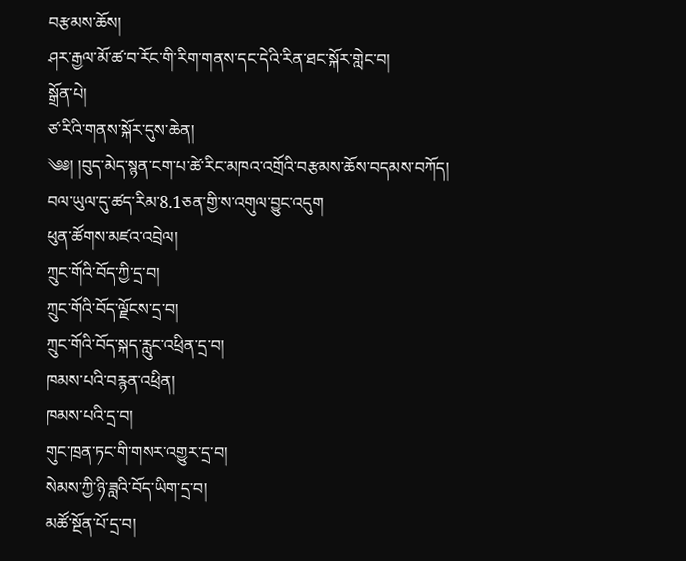བརྩམས་ཆོས།
ཤར་རྒྱལ་མོ་ཚ་བ་རོང་གི་རིག་གནས་དང་དེའི་རིན་ཐང་སྐོར་གླེང་བ།
སྒྲོན་པེ།
ཙ་རིའི་གནས་སྐོར་དུས་ཆེན།
༄༅། །བུད་མེད་སྙན་ངག་པ་ཚེ་རིང་མཁའ་འགྲོའི་བརྩམས་ཆོས་བདམས་བཀོད།
བལ་ཡུལ་དུ་ཚད་རིམ་8.1ཅན་གྱི་ས་འགུལ་བྱུང་འདུག
ཕུན་ཚོགས་མཛའ་འབྲེལ།
ཀྲུང་གོའི་བོད་ཀྱི་དྲ་བ།
ཀྲུང་གོའི་བོད་ལྗོངས་དྲ་བ།
ཀྲུང་གོའི་བོད་སྐད་རླུང་འཕྲིན་དྲ་བ།
ཁམས་པའི་བརྙན་འཕྲིན།
ཁམས་པའི་དྲ་བ།
གུང་ཁྲན་ཏང་གི་གསར་འགྱུར་དྲ་བ།
སེམས་ཀྱི་ཉི་ཟླའི་བོད་ཡིག་དྲ་བ།
མཚོ་སྔོན་པོ་དྲ་བ།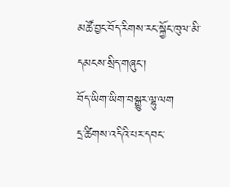མཚོ་བྱང་བོད་རིགས་རང་སྐྱོང་ཁུལ་མི་དམངས་སྲིད་གཞུང་།
བོད་ཡིག་ཡིག་བསྒྱུར་ལྷུ་ལག
དྲ་ཚིགས་འདིའི་པར་དབང་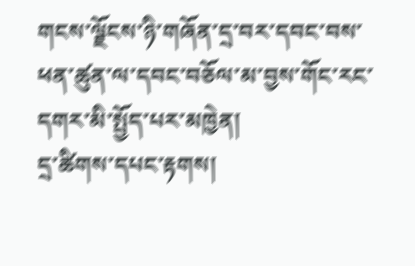གངས་ལྗོངས་ཉི་གཞོན་དྲ་བར་དབང་བས་ཕན་ཚུན་ལ་དབང་བཅོལ་མ་བྱས་གོང་རང་དགར་མི་སྤྱོད་པར་མཁྱེན།
དྲ་ཚིགས་དཔང་རྟགས།